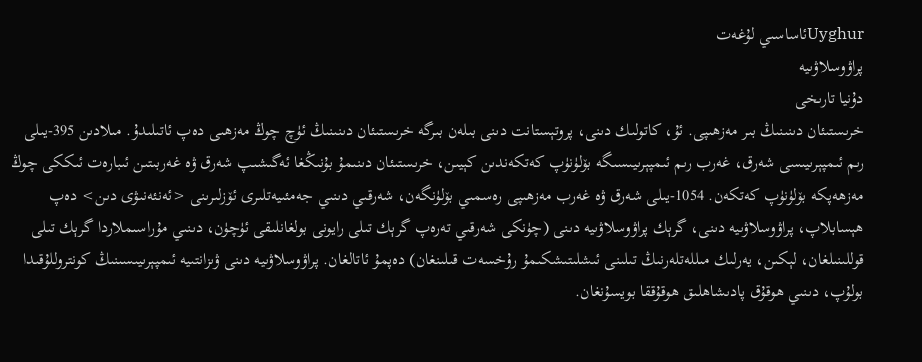Uyghurئاساسىي لۇغەت
پراۋوسلاۋىيە
دۇنيا تارىخى
خرىستىئان دىنىنىڭ بىر مەزھىپى. ئۇ، كاتولىك دىنى، پروتېستانت دىنى بىلەن بىرگە خرىستىئان دىنىنىڭ ئۈچ چوڭ مەزھىى دەپ ئاتىلىدۇ. مىلادىن 395-يىلى رىم ئىمپېرىيىسى شەرق، غەرب رىم ئىمپېرىيىسىگە بۆلۈنۈپ كەتكەندىن كېيىن، خرىستىئان دىنىمۇ بۇنىڭغا ئەگىشىپ شەرق ۋە غەربىتىن ئىبارەت ئىككى چوڭ مەزھەپكە بۆلۈنۈپ كەتكەن. 1054-يىلى شەرق ۋە غەرب مەزھىپى رەسمىي بۆلۈنگەن، شەرقىي دىنىي جەمئىيەتلىرى ئۆزلىرىنى <ئەنئەنىۋى دىن> دەپ ھېسابلاپ، پراۋوسلاۋىيە دىنى، گرېك پراۋوسلاۋىيە دىنى (چۈنكى شەرقىي تەرەپ گرېك تىلى رايونى بولغانلىقى ئۈچۈن، دىنىي مۇراسىملاردا گرېك تىلى قوللىنىلغان، لېكىن، يەرلىك مىللەتلەرنىڭ تىلىنى ئىشلىتىشكىمۇ رۇخسەت قىلىنغان) دەپمۇ ئاتالغان. پراۋوسلاۋىيە دىنى ۋىزانتىيە ئىمپېرىيىسىنىڭ كونتروللۇقىدا بولۇپ، دىنىي ھوقۇق پادىشاھلىق ھوقۇققا بويسۇنغان.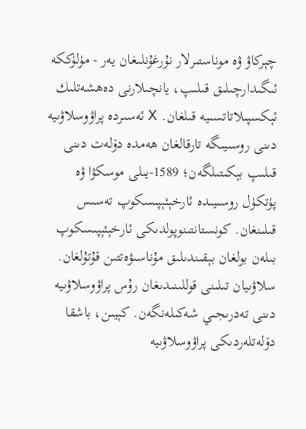چېركاۋ ۋە موناستىرلار نۇرغۇنلىغان يەر - مۈلۈككە ئىگىدارچىلىق قىلىپ، يانچىلارنى دەھشەتلىك ئېكسپىلاتاتسىيە قىلغان. Ⅹ ئەسىردە پراۋوسلاۋىيە دىنى روسىيىگە تارقالغان ھەمدە دۆلەت دىنى قىلىپ بېكىتىلگەن؛ 1589-يىلى موسكۋا ۋە پۈتكۈل روسىيىدە ئارخېئېپىسكوپ تەسىس قىلىنغان. كونستانتىنوپولدىكى ئارخېئېپىسكوپ بىلەن بولغان بېقىندىلىق مۇناسىۋەتتىن قۇتۇلغان. سلاۋىيان تىلىنى قوللىنىدىغان رۇس پراۋوسلاۋىيە دىنى تەدرىجىي شەكىلەنگەن. كېيىن، باشقا دۆلەتلەردىكى پراۋوسلاۋىيە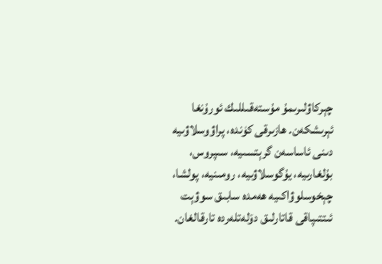چېركاۋلىرىمۇ مۇستەقىللىك ئورۇنغا ئېرىشكەن. ھازىرقى كۈندە، پراۋوسلاۋىيە دىنى ئاساسەن گرېتسىيە، سىپروس، بۇلغارىيە، يۇگوسلاۋىيە، رومىنيە، پولشا، چېخوسلوۋاكىيە ھەمدە سابىق سوۋېت ئىتتىپاقى قاتارلىق دۆلەتلەردە تارقالغان.